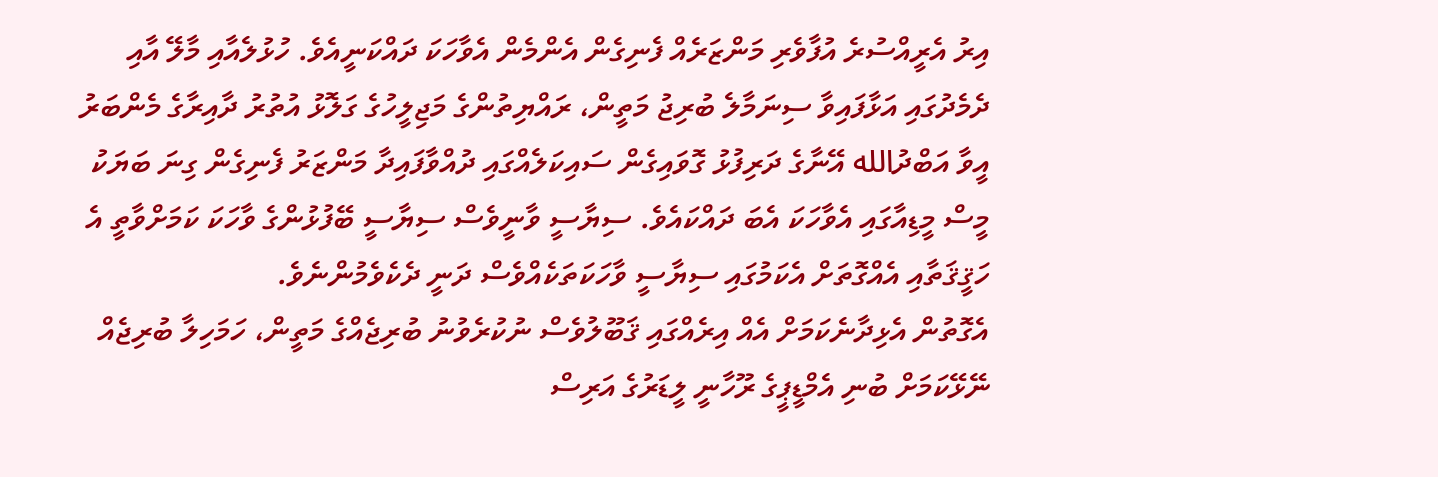އިރު އެރީއްސުރެ އުފާވެރި މަންޒަރެއް ފެނިގެން އެންމެން އެވާހަކަ ދައްކަނީއެވެ. ހުޅުލެއާއި މާލޭ އާއި ދެމެދުގައި އަޅާފައިވާ ސިނަމާލެ ބުރިޖު މަތީން، ރައްޔިތުންގެ މަޖިލީހުގެ ގަލޮޅު އުތުރު ދާއިރާގެ މެންބަރު އީވާ އަބްދުالله އޭނާގެ ދަރިފުޅު ގޮވައިގެން ސައިކަލެއްގައި ދުއްވާފައިދާ މަންޒަރު ފެނިގެން ގިނަ ބަޔަކު މީސް މީޑިއާގައި އެވާހަކަ އެބަ ދައްކައެވެ. ސިޔާސީ ވާނީވެސް ސިޔާސީ ބޭފުޅުންގެ ވާހަކަ ކަމަށްވާތީ އެ ހަޤީޤަތާއި އެއްގޮތަށް އެކަމުގައި ސިޔާސީ ވާހަކަތަކެއްވެސް ދަނީ ދެކެވެމުންނެވެ.
އެގޮތުން އެޅިދާނެކަމަށް އެއް އިރެއްގައި ޤަބޫލުވެސް ނުކުރެވުނު ބުރިޖެއްގެ މަތީން، ހަމަހިލާ ބުރިޖެއް ނޭޅޭކަމަށް ބުނި އެމްޑީޕީގެ ރޫހާނީ ލީޑަރުގެ އަރިސް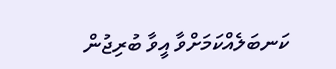ކަނބަލެއްކަމަށްވާ އީވާ ބުރިޖުން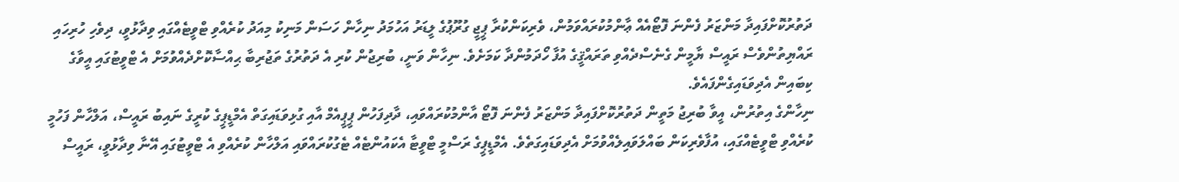ދަތުރުކޮށްފައިދާ މަންޒަރު ފެންނަ ފޮޓޯއެއް ޢާންމުކުރައްވަމުން، ވެރިކަންކުރާ ޕީޖީ ގުރޫޕުގެ ލީޑަރު އަހުމަދު ނިހާން ހަސަން މަނިކު މިއަދު ކުރެއްވި ޓްވީޓެއްގައި ވިދާޅުވީ، ދިވެހި ހުރިހައި ރައްޔިތުންވެސް ރައީސް ޔާމީން ގެނެސްދެއްވި ތަރައްޤީގެ އުފާ ހޯދަމުންދާ ކަމަށެވެ. ނިހާން ވަނީ، ބުރިޖުން ކުރި އެ ދަތުރުގެ ތަޖުރިބާ ޙިއްސާކޮށްދެއްވުމަށް އެ ޓްވީޓުގައި އީވާގެ ކިބައިން އެދިވަޑައިގެންފައެވެ.
ނިހާންގެ އިތުރުން، އީވާ ބުރިޖު މަތީން ދަތުރުކޮށްފައިދާ މަންޒަރު ފެންނަ ފޮޓޯ އާންމުކުރައްވައި، ދާދިފަހުން ޕީޕީއެމް އާއި ގުޅިވަޑައިގަތް އެމްޑީޕީގެ ކުރީގެ ނައިބު ރައީސް، އަލްހާން ފަހުމީ ކުރެއްވި ޓްވީޓެއްގައި، އުފާވެރިކަން ބައްލަވައިލެއްވުމަށް އެދިވަޑައިގަތެވެ. އެމްޑީޕީގެ ރަސްމީ ޓްވީޓާ އެކައުންޓެއް ޓެގުކުރައްވައި އަލްހާން ކުރެއްވި އެ ޓްވީޓުގައި އޭނާ ވިދާޅުވީ، ރައީސް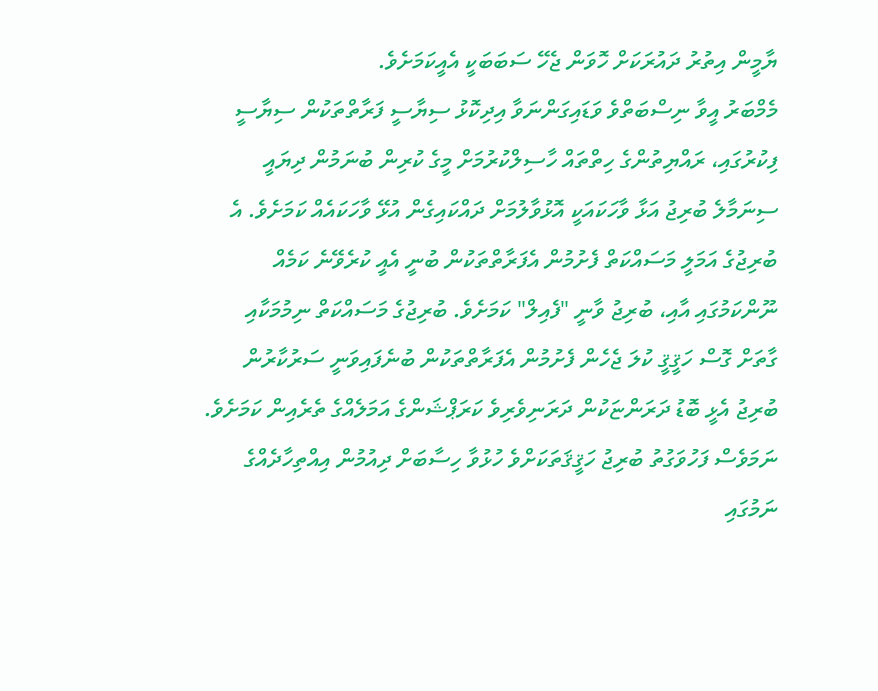ޔާމީން އިތުރު ދައުރަކަށް ހޮވަން ޖެހޭ ސަބަބަކީ އެއީކަމަށެވެ.
މެމްބަރު އީވާ ނިސްބަތްވެ ވަޑައިގަންނަވާ އިދިކޮޅު ސިޔާސީ ފަރާތްތަކުން ސިޔާސީ ފިކުރުގައި، ރައްޔިތުންގެ ހިތްތައް ހާސިލްކުރުމަށް މީގެ ކުރިން ބުނަމުން ދިޔައީ ސިނަމާލެ ބުރިޖު އަޅާ ވާހަކައަކީ އޮޅުވާލުމަށް ދައްކައިގެން އުޅޭ ވާހަކައެއް ކަމަށެވެ. އެ ބުރިޖުގެ އަމަލީ މަސައްކަތް ފެށުމުން އެފަރާތްތަކުން ބުނީ އެއީ ކުރެވޭނެ ކަމެއް ނޫންކަމުގައި އާއި، ބުރިޖު ވާނީ "ފެއިލް" ކަމަށެވެ. ބުރިޖުގެ މަސައްކަތް ނިމުމަކާއި ގާތަށް ގޮސް ހަޤީޤީ ކުލަ ޖެހެން ފެށުމުން އެފަރާތްތަކުން ބުނެފައިވަނީ ސަރުކާރުން ބުރިޖު އެޅީ ބޮޑު ދަރަންޏަކުން ދަރަނިވެރިވެ ކަރަޕްޝަންގެ އަމަލެއްގެ ތެރެއިން ކަމަށެވެ.
ނަމަވެސް ފަހުވަގުތު ބުރިޖު ހަޤީޤަތަކަށްވެ ހުޅުވާ ހިސާބަށް ދިއުމުން އިއްތިހާދެއްގެ ނަމުގައި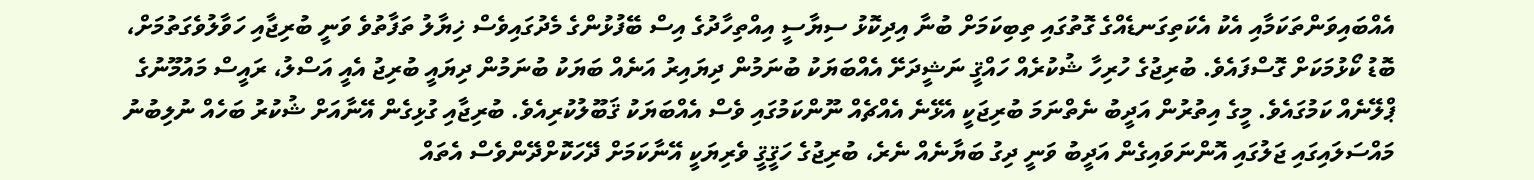އެއްބައިވަންތަކަމާއި އެކު އެކަތިގަނޑެއްގެ ގޮތުގައި ތިބިކަމަށް ބުނާ އިދިކޮޅު ސިޔާސީ އިއްތިހާދުގެ އިސް ބޭފުޅުންގެ މެދުގައިވެސް ޚިޔާލު ތަފާތުވެ ވަނީ ބުރިޖާއި ހަވާލުވެގަތުމަށް، ބޮޑު ކޯޅުމަކަށް ގޮސްފައެވެ. ބުރިޖުގެ ހުރިހާ ޝުކުރެއް ހައްޤީ ނަޝީދަށޭ އެއްބަޔަކު ބުނަމުން ދިޔައިރު އަނެއް ބަޔަކު ބުނަމުން ދިޔައީ ބުރިޖު އެއީ އަސްލު، ރައީސް މައުމޫނުގެ ޕްލޭނެއް ކަމުގައެވެ. މީގެ އިތުރުން އަދީބު ނެތްނަމަ ބުރިޖަކީ އެޅޭނެ އެއްޗެއް ނޫންކަމުގައި ވެސް އެއްބަޔަކު ޤަބޫލުކުރިއެވެ. ބުރިޖާއި ގުޅިގެން އޭނާއަށް ޝުކުރު ބަހެއް ނުލިބުނު މައްސަލައިގައި ޖަލުގައި އޮންނަވައިގެން އަދީބު ވަނީ ދިގު ބަޔާނެއް ނެރެ، ބުރިޖުގެ ހަޤީޤީ ވެރިޔަކީ އޭނާކަމަށް ދޭހަކޮށްދޭންވެސް އެތައް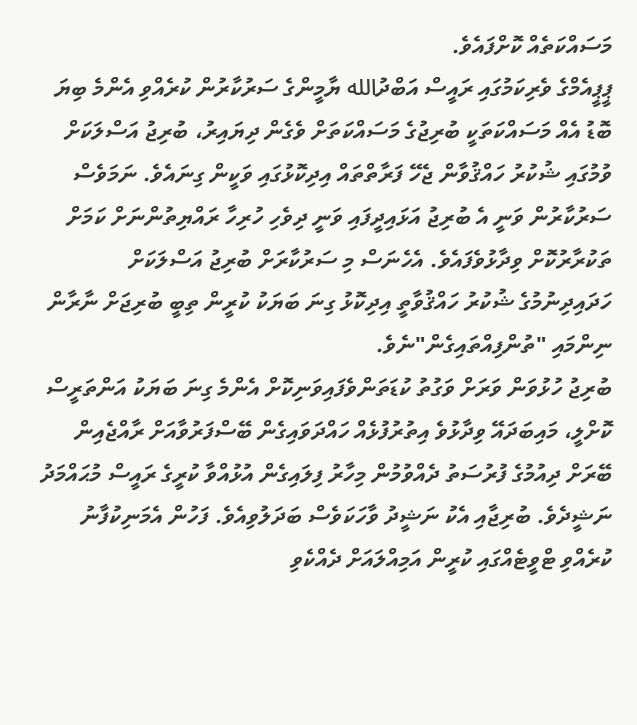މަސައްކަތެއް ކޮށްފައެވެ.
ޕީޕީއެމްގެ ވެރިކަމުގައި ރައީސް އަބްދުالله ޔާމީންގެ ސަރުކާރުން ކުރެއްވި އެންމެ ބިޔަ ބޮޑު އެއް މަސައްކަތަކީ ބުރިޖުގެ މަސައްކަތަށް ވެގެން ދިޔައިރު، ބުރިޖު އަސްލަކަށް ވުމުގައި ޝުކުރު ހައްޤުވާން ޖެހޭ ފަރާތްތައް އިދިކޮޅުގައި ވަކީން ގިނައެވެ. ނަމަވެސް ސަރުކާރުން ވަނީ އެ ބުރިޖު އަޅައިދީފައި ވަނީ ދިވެހި ހުރިހާ ރައްޔިތުންނަށް ކަމަށް ތަކުރާރުކޮށް ވިދާޅުވެފައެވެ. އެހެނަސް މި ސަރުކާރަށް ބުރިޖު އަސްލަކަށް ހަދައިދިނުމުގެ ޝުކުރު ހައްޤުވާތީ އިދިކޮޅު ގިނަ ބަޔަކު ކުރީން ތިބީ ބުރިޖަށް ނާރާން ނިންމައި "ތުންފިއްތައިގެން"ނެވެ.
ބުރިޖު ހުޅުވަން ވަރަށް ވަގުތު ކުޑަތަންވެފައިވަނިކޮށް އެންމެ ގިނަ ބަޔަކު އަންތަރީސް ކޮށްލީ، މައިބަދައޭ ވިދާޅުވެ އިތުރުފުޅެއް ހައްދަވައިގެން ބޭސްފަރުވާއަށް ރާއްޖެއިން ބޭރަށް ދިއުމުގެ ފުރުސަތު ދެއްވުމުން މިހާރު ފިލައިގެން އުޅުއްވާ ކުރީގެ ރައީސް މުޙައްމަދު ނަޝީދެވެ. ބުރިޖާއި އެކު ނަޝީދު ވާހަކަވެސް ބަދަލުވިއެވެ. ފަހުން އެމަނިކުފާނު ކުރެއްވި ޓްވީޓެއްގައި ކުރީން އަމިއްލައަށް ދެއްކެވި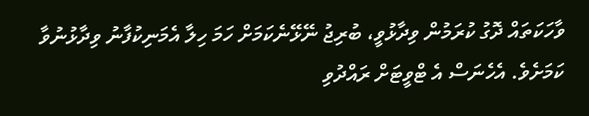ވާހަކަތައް ދޮގު ކުރަމުން ވިދާޅުވީ، ބުރިޖު ނޭޅޭނެކަމަށް ހަމަ ހިލާ އެމަނިކުފާނު ވިދާޅުނުވާ ކަމަށެވެ. އެހެނަސް އެ ޓްވީޓަށް ރައްދުވި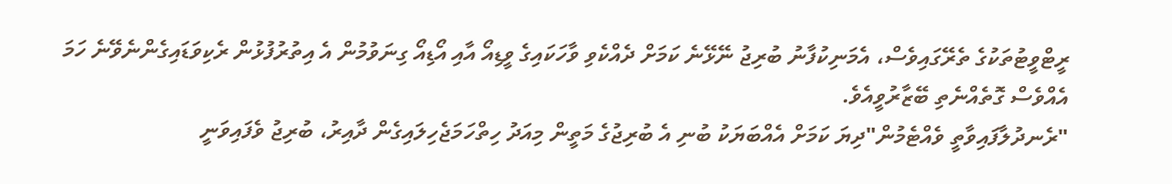ރީޓްވީޓުތަކުގެ ތެރޭގައިވެސް، އެމަނިކުފާނު ބުރިޖު ނޭޅޭނެ ކަމަށް ދެއްކެވި ވާހަކައިގެ ވީޑިއޯ އާއި އޯޑިއޯ ގިނަވުމުން އެ އިތުރުފުޅުން ރެކިވަޑައިގެންނެވޭނެ ހަމަ އެއްވެސް ގޮތެއްނެތި ބޭޒާރުވީއެވެ.
"ރެނދުލާފައިވާތީ ވެއްޓެމުން"ދިޔަ ކަމަށް އެއްބަޔަކު ބުނި އެ ބުރިޖުގެ މަތީން މިއަދު ހިތްހަމަޖެހިލައިގެން ދާއިރު، ބުރިޖު ވެފައިވަނީ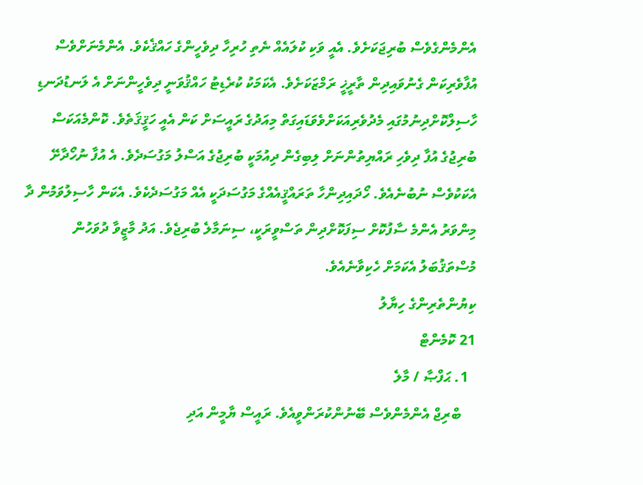އެންމެންގެވެސް ބުރިޖަކަށެވެ. އެއީ ވަކި ކުލައެއް ނެތި ހުރިހާ ދިވެހީންގެ ހައްޤެކެވެ. އެންމެނަށްވެސް އުފާވެރިކަން ގެނުވައިދިން ތާރީޚީ ރަމްޒަކަށެވެ. އެކަމަކު ކުރެޑިޓު ހައްޤުވަނީ ދިވެހީންނަށް އެ ލަނޑުދަނޑި ހާސިލްކޮށްދިނުމުގައި މެދުވެރިއަކަށްވެވަޑައިގަތް މިއަދުގެ ރައީސަށް ކަން އެއީ ހަޤީޤަތެވެ. ކޮންމެއަކަސް ބުރިޖުގެ އުފާ ދިވެހި ރައްޔިތުންނަށް ލިބިގެން ދިއުމަކީ ބުރިޖުގެ އަސްލު މަގުސަދެވެ. އެ އުފާ ނުހޯދާށޭ އެކަކުވެސް ނުބުނެއެވެ. ހޯދައިދިންހާ ތަރައްޤީއެއްގެ މަގުސަދަކީ އެއް މަގުސަދެކެވެ. އެކަން ހާސިލުވަމުން ދާ މިންވަރު އެންމެ ސާފުކޮށް ސިފަކޮށްދިން ތަސްވީރަކީ، ސިނަމާލެ ބުރިޖެވެ. އަދު މާޒީވާ ދުވަހުން މުސްތަޤުބަލު އެކަމަށް ހެކިވާނެއެވެ.
ކިޔުންތެރިންގެ ހިޔާލު
21 ކޮމެންޓް
  1. ޙަފްޞާ / މާލެ
    ބްރިޖް އެންމެންވެސް ބޭނުންކުރަންވީއެވެ. ރައީސް ޔާމީން އަދި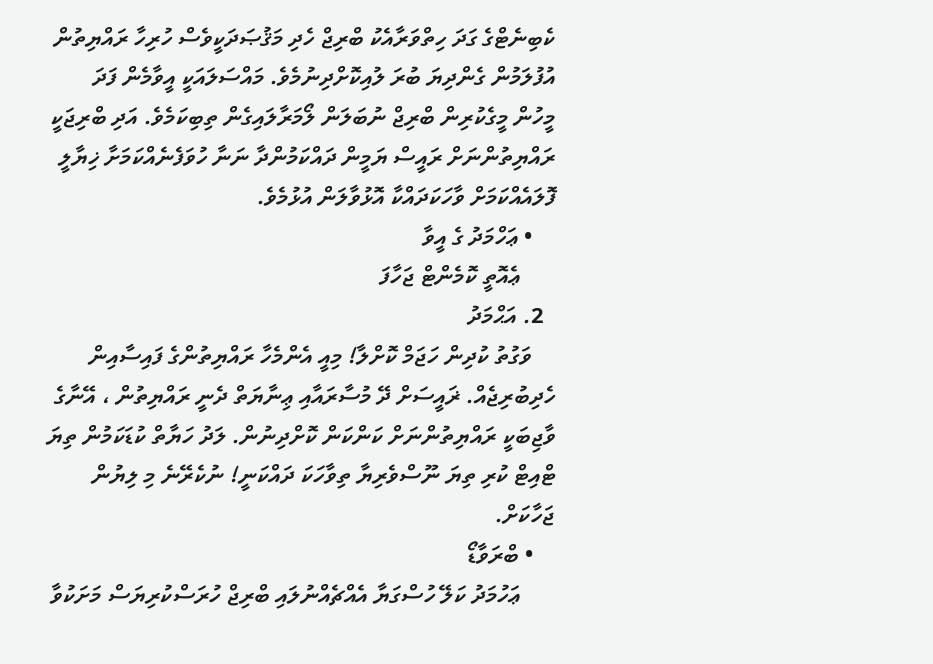ކެބިނެޓްގެ ގަދަ ހިތްވަރާއެކު ބްރިޖް ހެދި މަޤުޞަދަކީވެސް ހުރިހާ ރައްޔިތުން އުފުލަމުން ގެންދިޔަ ބުރަ ލުއިކޮށްދިނުމެވެ. މައްސަލައަކީ އީވާމެން ފަދަ މީހުން މީގެކުރިން ބްރިޖް ނުބަލަން ލޯމަރާލައިގެން ތިބިކަމެވެ. އަދި ބްރިޖަކީ ރައްޔިތުންނަށް ރައީސް ޔަމީން ދައްކަމުންދާ ނަނާ ހުވަފެނެއްކަމަށާ ޚިޔާލީ ފޮލައެއްކަމަށް ވާހަކަދައްކާ އޮޅުވާލަން އުޅުމެވެ.
    • ޢަހްމަދު ގެ އީވާ
      ޢެއޮތީ ކޮމެންޓް ޖަހާފަ
  2. އަޙްމަދު
    ވަގުތު ކުދިން ހަޖަމް ކޮށްލާ! މިއީ އެންމެހާ ރައްޔިތުންގެ ފައިސާއިން ހެދިބުރިޖެއް. ޜައީސަށް ދޭ މުސާރައާއި ޢިނާޔަތް ދެނީ ރައްޔިތުން ، އޭނާގެ ވާޖިބަކީ ރައްޔިތުންނަށް ކަންކަން ކޮށްދިނުން. ލަދު ހަޔާތް ކުޑަކަމުން ތިޔަ ޓްއިޓް ކުރި ތިޔަ ނޫސްވެރިޔާ ތިވާހަކަ ދައްކަނީ! ނުކެރޭނެ މި ލިޔުން ޖަހާކަށް.
    • ބްރަވާޑޯ
      ޢަހުމަދު ކަލޭ ހުސްގަޔާ އެއްޗެއްނުލައި ބްރިޖް ހުރަސްކުރިޔަސް މަށަކުވާ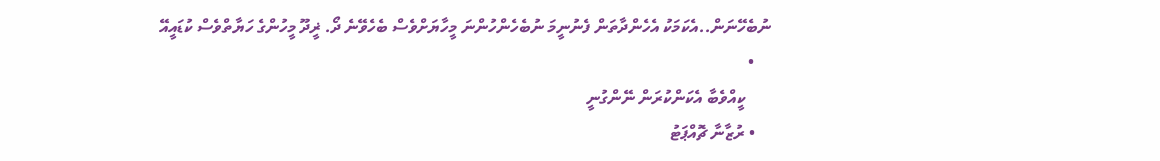ނުބެހޭނަން..އެކަމަކު އެހެންދާތަން ފެނުނީމަ ނުބެހެންހުންނަ މީހާޔަށްވެސް ބެހެވޭނެ ދޯ. ޜީދޫ މީހުންގެ ހަޔާތްވެސް ކުޑައީއޭ
    •
      ކީއްވެބާ އެކަންކުރަން ނޭންގުނީ
    • ރުޒާނާ ޗޮއްޕަޓު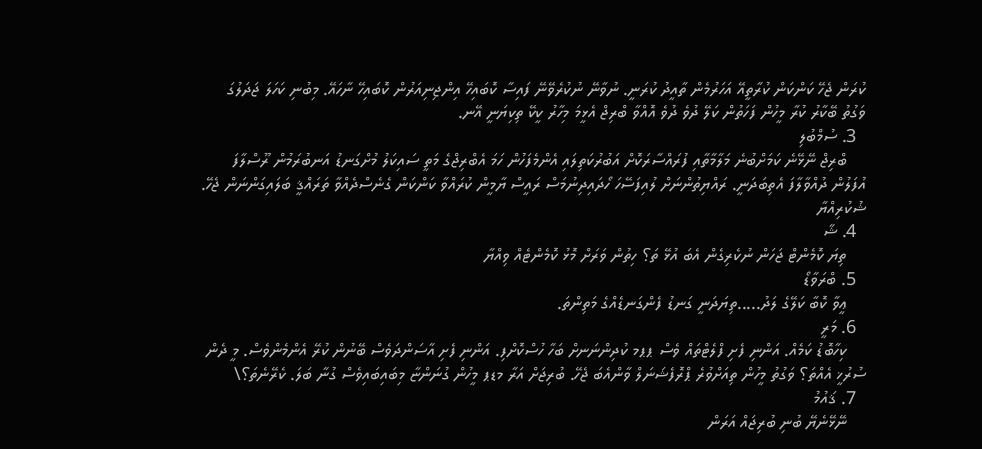ކުރަން ޖެހޭ ކަންކަން ކުރާތީއޭ އަހަރުމެން ތާއީދު ކުރަނީ. ނުވާނޭ ނުކުރެވޭނޭ ފައިސާ ކޮބައިހޭ އިންޖިނިއަރުން ކޮބައިހޭ ނާހައޭ. މިބުނި ކަހަލަ ޖަދަލުގަ ވަގުތު ބޭކާރު ކުރާ މީހުން ފަހަތުން ކަލޭ ދުވެ ދުވެ އޮއްވާ ބްރިޖް އެޅީމަ މިހާރު ކީކޭ ތިކިޔަނީ އޭނ.
  3. ސުމްބުލި
    ބްރިޖް ނޭޅޭނެ ކަމަށްބުނެ މަލާމާތާއި ފުރައްސާރަކޮށް އަބުރުކަތިލައި އެންމެފަހުން ހަމަ އެބްރިޖްގެ މަތީ ސައިކަލު މުށްގަނޑު އަނބުރަމުން ރޫސްލާފަ އުފަލުން ދުއްވާލާފަ އެތިބަދަނީ. ރައްޔިތުންނަށް ލުއިފަސޭހަ ހޯދައިދިނުމަސް ރައީސް ޔާމީން ކުރައްވާ ކަންކަން ގެނެސްދެއްވާ ތަރައްޤީ ބަލައިގަންނަން ޖެހޭ. ޝުކުރިއްޔާ
  4. ޝާ
    ތިޔަ ކޮމެންޓް ޖަހަން ނުކެރިގެން އެބަ އުޅޭ ތަ؟ ހިތުން ވަރަށް މޮޅު ކޮމެންޓެއް ވިއްޔާ
  5. ބްރަވާޑޯ
    ޢީވާ ކޮބާ ކަލޭގެ ލަދު.....ތިޔަދަނީ ގަނޑު ފެންގަނޑެއްގެ މަތިންތަ.
  6. މަރީ
    ކިހާބޮޑު ކަމެއް. އަންނި ފެށި ފްލެޓްތައް ވެސް ޕޕމ ކުދިންނަނށް ބަހާ ހުސްކޮށްފި. އަންނި ފެށި އާސަންދަވެސް ބޭނުން ކުރޭ އެންމެންވެސް. މީ ދެން ސުރުޚީ އެއްތަ؟ ވަގުތު މީހުން ތިއަށްވުރެ ޕްރޮފެޝަނަލް ވާންއެބަ ޖެހޭ. ބުރިޖަށް އަރާ މޑޕ މީހުން ގުނަންޏާ މިބައިބައިވެސް ގުނާ ބަލަ. ކެރޭނެތަ؟\
  7. ޤައުމު
    ނޭޅޭނެޔޭ ބުނި ބުރިޖައް އަރަން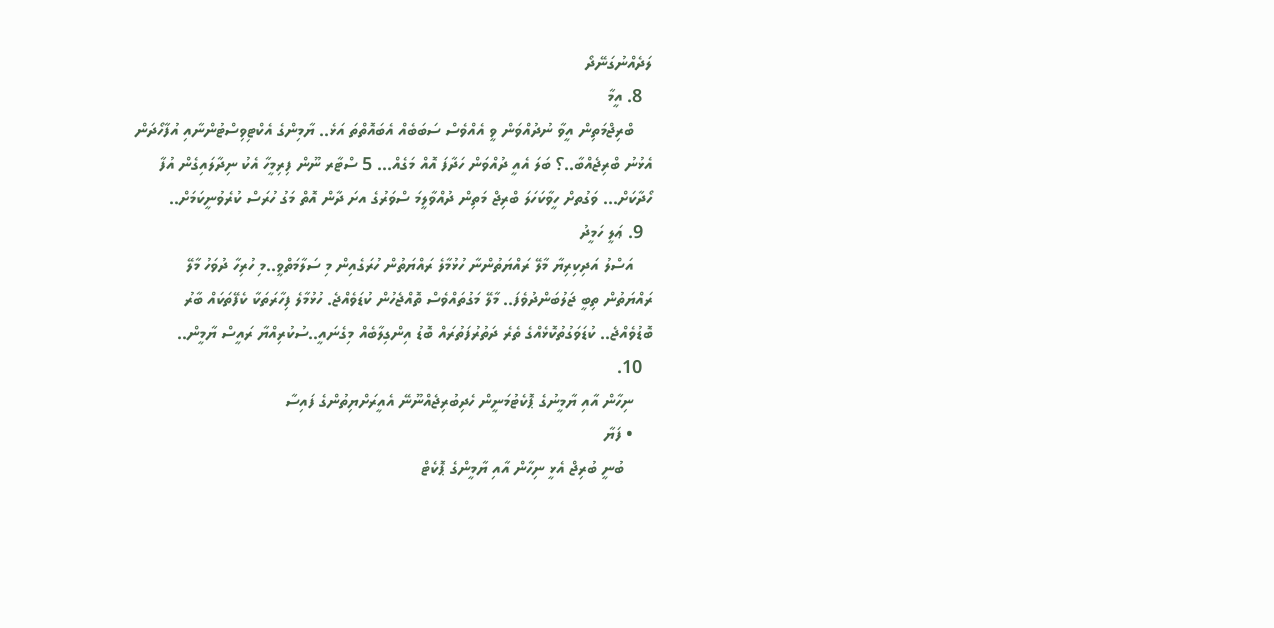ލަދެއްނުގަނޭދޯ
  8. އީމާ
    ބްރިޖްމަތިން އީވާ ނުދުއްވަން ވީ އެއްވެސް ސަބަބެއް އެބައޮތްތަ އަޅެ.. ޔާމިންގެ އެކްޓިވިސްޓުންނާއި އުފާހޯދަން އެޅުނު ބްރިޖެއްބާ..؟ ބަލަ އެއީ ދުއްވަން ހަދާފަ އޮއް މަގެއް... 5 ސްޓާރ ނޫން ފިރިމީހާ އެކު ނިދާލައިގެން އުފާ ހޯދާކަށް... ވަގުތށް ހީވާކަހަލަ ބްރިޖް މަތިން ދުއްވާލީމަ ސްވަރުގެ އށަ ދާން އޮތް މަގު ހުރަސް ކުރެވުނީކަމަށް..
  9. ޢަލީ ހަމީދު
    އަސްލު އަދިކިރިޔާ މާލޭ ރައްޔަތުންނާ ހުޅުމާލެ ރައްޔަތުން ހުރަގެއިން މި ސަލާމަތްވީ..މި ހުރިހާ ދުވަހު މާލޭ ރައްޔަތުން ތިބީ ޖަލުބަންދުވެފަ.. މާލޭ މަގުތައްވެސް ތޮއްޖެހުން ކުޑަވެއްޖެ. ހުޅުމާލެ ފިހާރަތަކާ ކެފޭތަކައް ބާރު ބޮޑުވެއްޖެ.. ކުޑަވަގުތުކޮޅެއްގެ ތެރެ ދަތުރުފަތުރައް ބޮޑު އިންގިލާބެއް މިގެނައީ..ސުކުރިއްޔާ ރައީސް ޔާމީން..
  10.
    ނިހާން އާއި ޔާމީނުގެ ޕޮކެޓުމަނީން ހެދިބުރިޖެއްނޫނޭ އެއީރަށްޔިތުންގެ ފައިސާ
    • ފަޔާ
      ބުނީ ބުރިޖް އެޅީ ނިހާން އާއި ޔާމީންގެ ޕޮކެޓް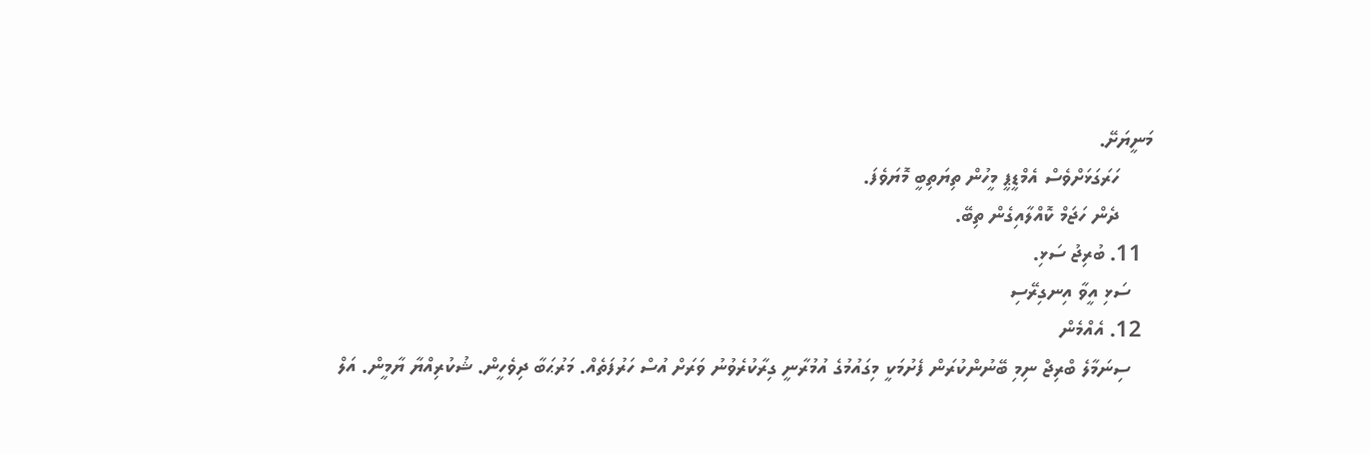މަނީޔަށޭ.
      ހަރަގަޅަށްވެސް އެމްޑީޕީ މީހުން ތިޔަތިބީ މޮޔަވެފަ.
      ދެން ހަޖަމް ކޮއްލާއިގެން ތިބޭ.
  11. ބުރިޖު ސަޅި.
    ސަޅި އީވާ އިނގިރޭސި
  12. އެއްމެން
    ސިނަމާލެ ބްރިޖް ނިމި ބޭނުންކުރަން ފެށުމަކީ މިގައުމުގެ އުމުރާނީ ގިރާކުރެވުނު ވަރަށް އުސް ހަރުފަތެއް. މަރުޙަބާ ދިވެހީން. ޝުކުރިއްޔާ ޔާމީން. އަލް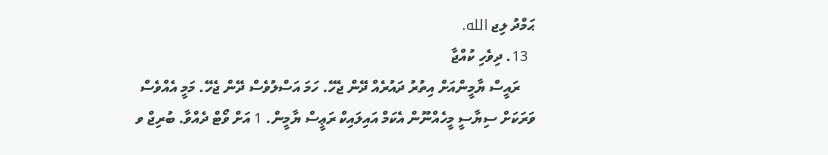ޙަމްދު ލިޖ الله.
  13. ދިވެހި ކުއްޖާ
    ރައީސް ޔާމީންއަށް އިތުރު ދައުރެއް ދޭން ޖެހޭ. ހަމަ އަސްލުވެސް ދޭން ޖެހޭ. މަމީ އެއްވެސް ވަރަކަށް ސިޔާސީ މީހެއްނޫން އެކަމް އައިލައިކް ރަޢީސް ޔާމީން. 1 އަށް ވޯޓް ދެއްވާ. ބުރިޖް ވ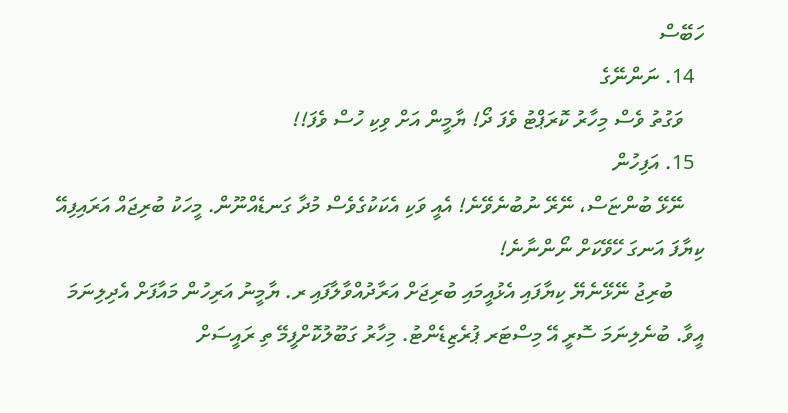ހަބޭސް
  14. ނަންނޭގެ
    ވަގުތު ވެސް މިހާރު ކޮރަޕްޓު ވެފަ ދޯ! ޔާމީން އަށް ވިކި ހުސް ވެފަ!!
  15. އަފިހުން
    ނޭޅޭ ބުންޏަސް، ނޭރޭ ނުބުނެވޭނެ! އެއީ ވަކި އެކަކުގެވެސް މުދާ ގަނޑެއްނޫން. މީހަކު ބުރިޖައް އަރައިފިއޭ ކިޔާފަ އަނގަ ހޭވޭކަށް ނޯންނާނެ!
      ބުރިޖު ނޭޅޭނެޔޭ ކިޔާފައި އެޅުއީމައި ބުރިޖަށް އަރާދުއްވާލާފައި ރ. ޔާމީނު އަރިހުން މައާފަށް އެދިލިނަމަ އީވާ. ބުނެލިނަމަ ސޮރީ އޭ މިސްޓަރ ޕުރެޒިޑެންޓު. މިހާރު ގަބޫލުކޮށްފީމޭ ތި ރައީސަށް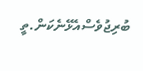ބުރިޖުވެސްއެޅޭނެކަން.ތީ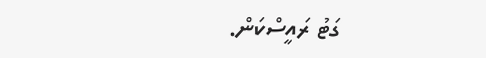ގަޓު ރައީސްކަން.